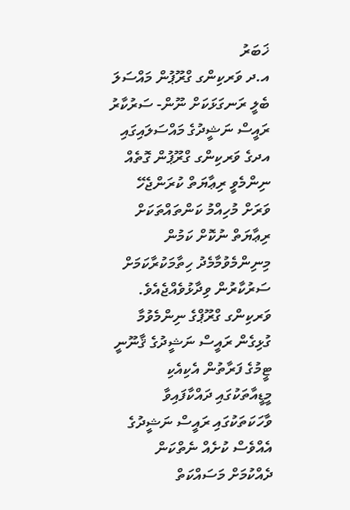ޚަބަރު
އ.ދ ވަރކިންގ ގްރޫޕުން މައްސަލަ ބެލީ ރަނގަޅަކަށް ނޫން- ސަރުކާރު
ރައީސް ނަޝީދުގެ މައްސަލައިގައި އދގެ ވަރކިންގ ގްރޫޕުން ގޮތެއް ނިންމެވީ ރިޢާޔަތް ކުރަންޖެހޭ ވަރަށް މުހިއްމު ކަންތައްތަކަށް ރިޢާޔަތް ނުކޮށް ކަމުން މިނިންމެވުމާމެދު ހިތާމަކުރާކަމަށް ސަރުކާރުން ވިދާޅުވެއްޖެއެވެ. ވަރކިންގ ގްރޫޕްގެ ނިންމެވުމާ ގުޅިގެން ރައީސް ނަޝީދުގެ ޤާނޫނީ ޓީމުގެ ފަރާތުން އެކިއެކި މީޑީއާތަކުގައި ދައްކާފައިވާ ވާހަކަތަކުގައި ރައީސް ނަޝީދުގެ އެއްވެސް ކުށެއް ނެތްކަން ދެއްކުމަށް މަސައްކަތް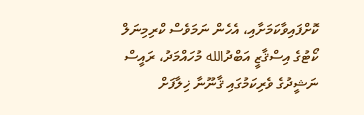ކޮށްފައިވާކަމަށާއި، އެހެން ނަމަވެސް ކްރިމިނަލް ކޯޓުގެ އިސްޤާޒީ އަބްދުالله މުހައްމަދު، ރައީސް ނަޝީދުގެ ވެރިކަމުގައި ޤާނޫނާ ޚިލާފަށް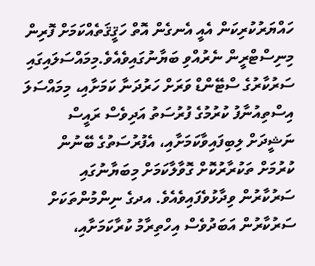ހައްޔަރުކުރިކަން އެއީ އެނގެން އޮތް ހަޤީޤަތެއްކަމަށް ފޮރިން މިނިސްޓްރީން ނެރުއްވި ބަޔާނުގައިވެއެވެ.މިމައްސަލައިގައި ސަރުކާރުގެ ސްޓޭންޑް ވަރަށް ހަރުދަނާ ކަމަށާއި، މިމައްސަލަ އިސްތިއުނާފު ކުރުމުގެ ފުރުސަތު އަދިވެސް ރައީސް ނަޝީދަށް ލިބިފައިވާކަމަށާއި، އެފުރުސަތުގެ ބޭނުން ކުރުމަށް ތަކުރާރުކޮށް ގޮވާލާކަމަށް މިބަޔާނުގައި ސަރުކާރުން ވިދާޅުވެފައިވެއެވެ. އދގެ ނިންމުންތަކަށް ސަރުކާރުން އަބަދުވެސް އިހްތިރާމު ކުރާކަމަށާއި،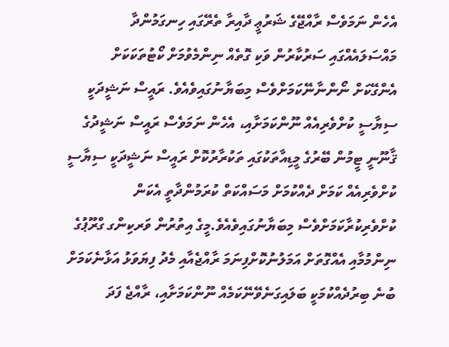އެހެން ނަމަވެސް ރާއްޖޭގެ ޝަރުޢީ ދާއިރާ ތެރޭގައި ހިނގަމުންދާ މައްސަލައެއްގައި ސަރުކާރުން ވަކި ގޮތެއް ނިންމެވުމަށް ކޯޓުތަކަކަށް އެންގޭކަށް ނޯންނާނޭކަމަށްވެސް މިބަޔާނުގައިވެއެވެ. ރައީސް ނަޝީދަކީ ސިޔާސީ ކުށްވެރިއެއް ނޫންކަމަށާއި، އެހެން ނަމަވެސް ރައީސް ނަޝީދުގެ ޤާނޫނީ ޓީމުން ބޭރުގެ މީޑިއާތަކުގައި ތަކުރާރުކޮށް ރައީސް ނަޝީދަކީ ސިޔާސީ ކުށްވެރިއެއް ކަމަށް ދެއްކުމަށް މަސައްކަތް ކުރަމުންދާތީ އެކަން ކުށްވެރިކުރާކަމަށްވެސް މިބަޔާނުގައިވެއެވެ.މީގެ އިތުރުން ވަރކިންގ ގްރޫޕުގެ ނިންމުމާއި އެއްގޮތަށް އަމަލުނުކޮށްފިނަމަ ރާއްޖެއާއި މެދު ފިޔަވަޅު އަޅާނެކަމަށް ބުނެ ބިރުދެއްކުމަކީ ބަލައިގަނެވޭނޭކަމެއް ނޫންކަމަށާއި، ރާއްޖެ ފަދަ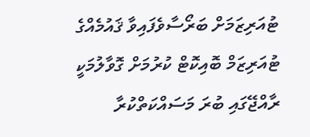ޓުއަރިޒަމަށް ބަރޯސާވެފައިވާ ޤައުމެއްގެ ޓުއަރިޒަމް ބޮއިކޮޓް ކުރުމަށް ގޮވާލުމަކީ ރާއްޖޭގައި ބުރަ މަސައްކަތްކުރާ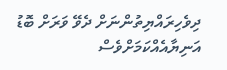ދިވެހިރައްޔިތުންނަށް ދެވޭ ވަރަށް ބޮޑު އަނިޔާއެއްކަމަށްވެސް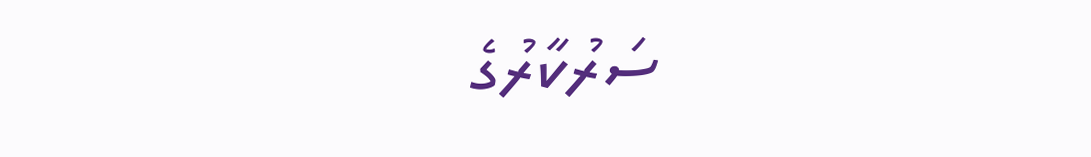ސަރުކާރުގެ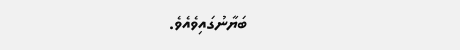ބަޔާނުގައިވެއެވެ.